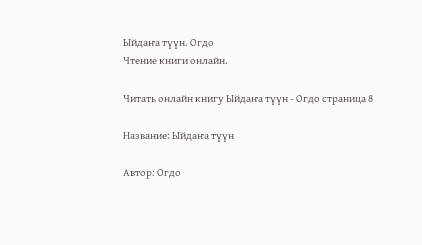Ыйдаҥа түүн. Огдо
Чтение книги онлайн.

Читать онлайн книгу Ыйдаҥа түүн - Огдо страница 8

Название: Ыйдаҥа түүн

Автор: Огдо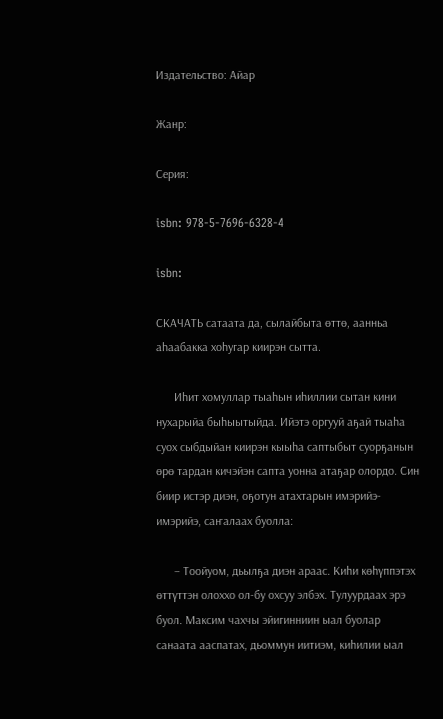Издательство: Айар

Жанр:

Серия:

isbn: 978-5-7696-6328-4

isbn:

СКАЧАТЬ сатаата да, сылайбыта өттө, аанньа аһаабакка хоһугар киирэн сытта.

      Иһит хомуллар тыаһын иһиллии сытан кини нухарыйа быһыытыйда. Ийэтэ оргууй аҕай тыаһа суох сыбдыйан киирэн кыыһа саптыбыт суорҕанын өрө тардан кичэйэн сапта уонна атаҕар олордо. Син биир истэр диэн, оҕотун атахтарын имэрийэ-имэрийэ, саҥалаах буолла:

      – Тоойуом, дьылҕа диэн араас. Киһи көһүппэтэх өттүттэн олоххо ол-бу охсуу элбэх. Тулуурдаах эрэ буол. Максим чахчы эйигинниин ыал буолар санаата ааспатах, дьоммун иитиэм, киһилии ыал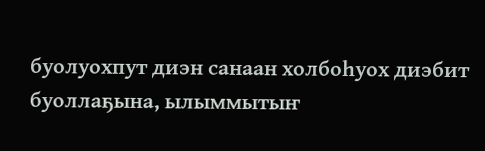буолуохпут диэн санаан холбоһуох диэбит буоллаҕына, ылыммытыҥ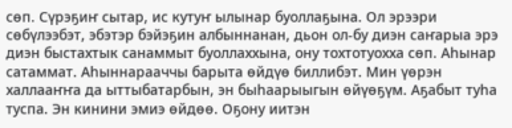сөп. Сүрэҕиҥ сытар, ис кутуҥ ылынар буоллаҕына. Ол эрээри сөбүлээбэт, эбэтэр бэйэҕин албыннанан, дьон ол-бу диэн саҥарыа эрэ диэн быстахтык санаммыт буоллаххына, ону тохтотуохха сөп. Аһынар сатаммат. Аһыннарааччы барыта өйдүө биллибэт. Мин үөрэн халлааҥҥа да ыттыбатарбын, эн быһаарыыгын өйүөҕүм. Аҕабыт туһа туспа. Эн кинини эмиэ өйдөө. Оҕону иитэн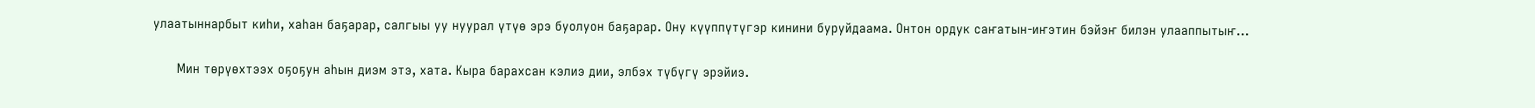улаатыннарбыт киһи, хаһан баҕарар, салгыы уу нуурал үтүө эрэ буолуон баҕарар. Ону күүппүтүгэр кинини буруйдаама. Онтон ордук саҥатын-иҥэтин бэйэҥ билэн улааппытыҥ…

      Мин төрүөхтээх оҕоҕун аһын диэм этэ, хата. Кыра барахсан кэлиэ дии, элбэх түбүгү эрэйиэ.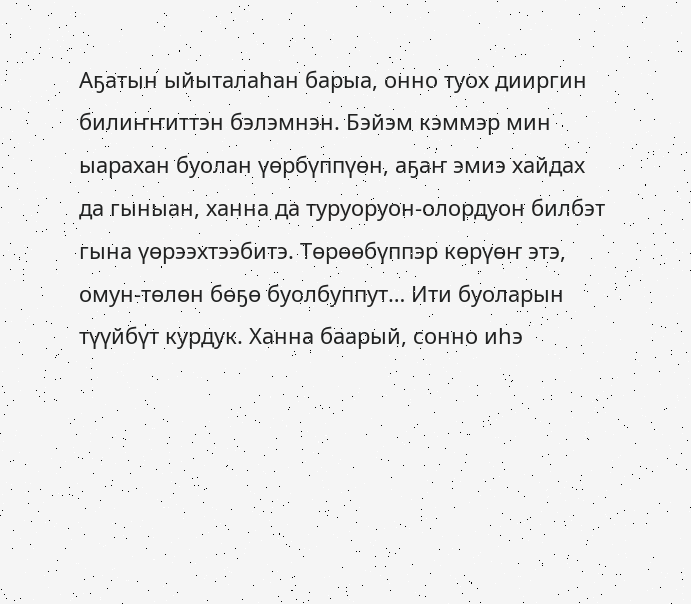Аҕатын ыйыталаһан барыа, онно туох дииргин билиҥҥиттэн бэлэмнэн. Бэйэм кэммэр мин ыарахан буолан үөрбүппүөн, аҕаҥ эмиэ хайдах да гыныан, ханна да туруоруон-олордуон билбэт гына үөрээхтээбитэ. Төрөөбүппэр көрүөҥ этэ, омун-төлөн бөҕө буолбуппут… Ити буоларын түүйбүт курдук. Ханна баарый, сонно иһэ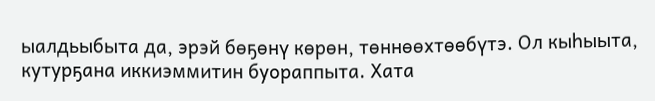ыалдьыбыта да, эрэй бөҕөнү көрөн, төннөөхтөөбүтэ. Ол кыһыыта, кутурҕана иккиэммитин буораппыта. Хата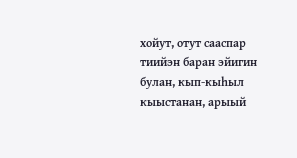хойут, отут сааспар тиийэн баран эйигин булан, кып-кыһыл кыыстанан, арыый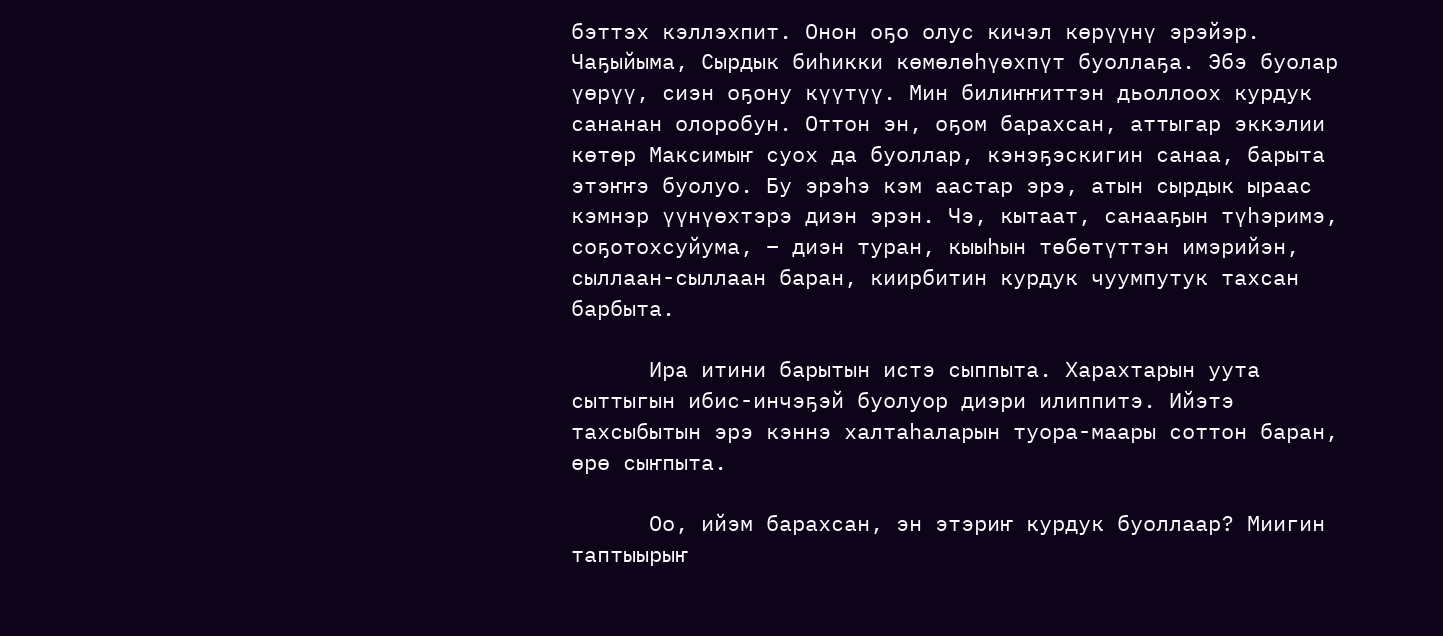бэттэх кэллэхпит. Онон оҕо олус кичэл көрүүнү эрэйэр. Чаҕыйыма, Сырдык биһикки көмөлөһүөхпүт буоллаҕа. Эбэ буолар үөрүү, сиэн оҕону күүтүү. Мин билиҥҥиттэн дьоллоох курдук сананан олоробун. Оттон эн, оҕом барахсан, аттыгар эккэлии көтөр Максимыҥ суох да буоллар, кэнэҕэскигин санаа, барыта этэҥҥэ буолуо. Бу эрэһэ кэм аастар эрэ, атын сырдык ыраас кэмнэр үүнүөхтэрэ диэн эрэн. Чэ, кытаат, санааҕын түһэримэ, соҕотохсуйума, – диэн туран, кыыһын төбөтүттэн имэрийэн, сыллаан-сыллаан баран, киирбитин курдук чуумпутук тахсан барбыта.

      Ира итини барытын истэ сыппыта. Харахтарын уута сыттыгын ибис-инчэҕэй буолуор диэри илиппитэ. Ийэтэ тахсыбытын эрэ кэннэ халтаһаларын туора-маары соттон баран, өрө сыҥпыта.

      Оо, ийэм барахсан, эн этэриҥ курдук буоллаар? Миигин таптыырыҥ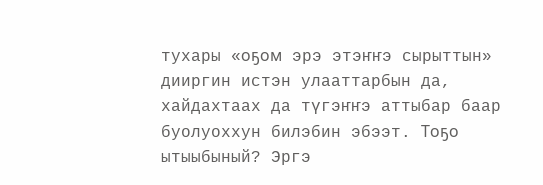тухары «оҕом эрэ этэҥҥэ сырыттын» дииргин истэн улааттарбын да, хайдахтаах да түгэҥҥэ аттыбар баар буолуоххун билэбин эбээт. Тоҕо ытыыбыный? Эргэ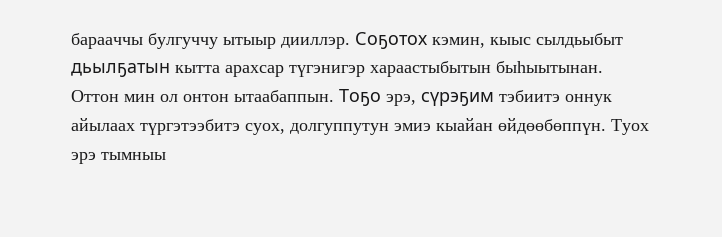барааччы булгуччу ытыыр дииллэр. Соҕотох кэмин, кыыс сылдьыбыт дьылҕатын кытта арахсар түгэнигэр хараастыбытын быһыытынан. Оттон мин ол онтон ытаабаппын. Тоҕо эрэ, сүрэҕим тэбиитэ оннук айылаах түргэтээбитэ суох, долгуппутун эмиэ кыайан өйдөөбөппүн. Туох эрэ тымныы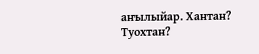аҥылыйар. Хантан? Туохтан?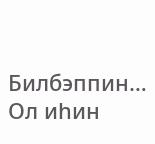Билбэппин… Ол иһин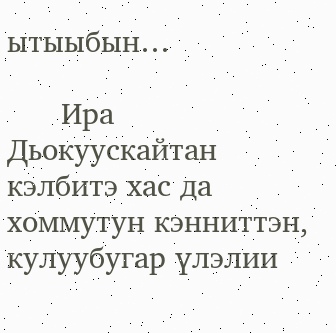ытыыбын…

      Ира Дьокуускайтан кэлбитэ хас да хоммутун кэнниттэн, кулуубугар үлэлии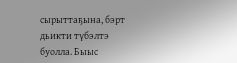сырыттаҕына, бэрт дьикти түбэлтэ буолла. Быыс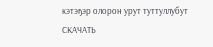кэтэҕэр олорон урут туттуллубут СКАЧАТЬ